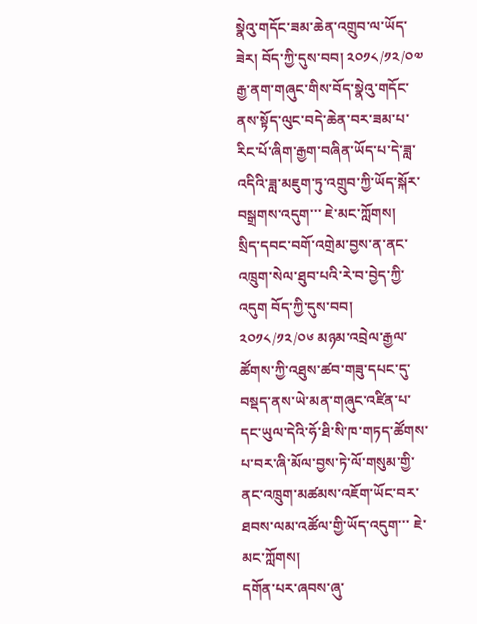སྣེའུ་གདོང་ཟམ་ཆེན་འགྲུབ་ལ་ཡོད་ཟེར། བོད་ཀྱི་དུས་བབ། ༢༠༡༨/༡༢/༠༧ རྒྱ་ནག་གཞུང་གིས་བོད་སྣེའུ་གདོང་ནས་སྟོད་ལུང་བདེ་ཆེན་བར་ཟམ་པ་རིང་པོ་ཞིག་རྒྱག་བཞིན་ཡོད་པ་དེ་ཟླ་འདིའི་ཟླ་མཇུག་ཏུ་འགྲུབ་ཀྱི་ཡོད་སྐོར་བསྒྲགས་འདུག་་་ ཇེ་མང་ཀློགས།
སྲིད་དབང་བགོ་འགྲེམ་བྱས་ན་ནང་འཁྲུག་སེལ་ཐུབ་པའི་རེ་བ་བྱེད་ཀྱི་འདུག བོད་ཀྱི་དུས་བབ། ༢༠༡༨/༡༢/༠༦ མཉམ་འབྲེལ་རྒྱལ་ཚོགས་ཀྱི་འཐུས་ཚབ་གཟུ་དཔང་དུ་བསྡད་ནས་ཡེ་མན་གཞུང་འཛིན་པ་དང་ཡུལ་དེའི་ཧོ་ཐི་སི་ཁ་གཏད་ཚོགས་པ་བར་ཞི་མོལ་བྱས་ཏེ་ལོ་གསུམ་གྱི་ནང་འཁྲུག་མཚམས་འཇོག་ཡོང་བར་ཐབས་ལམ་འཚོལ་གྱི་ཡོད་འདུག་་་ ཇེ་མང་ཀློགས།
དགོན་པར་ཞབས་ཞུ་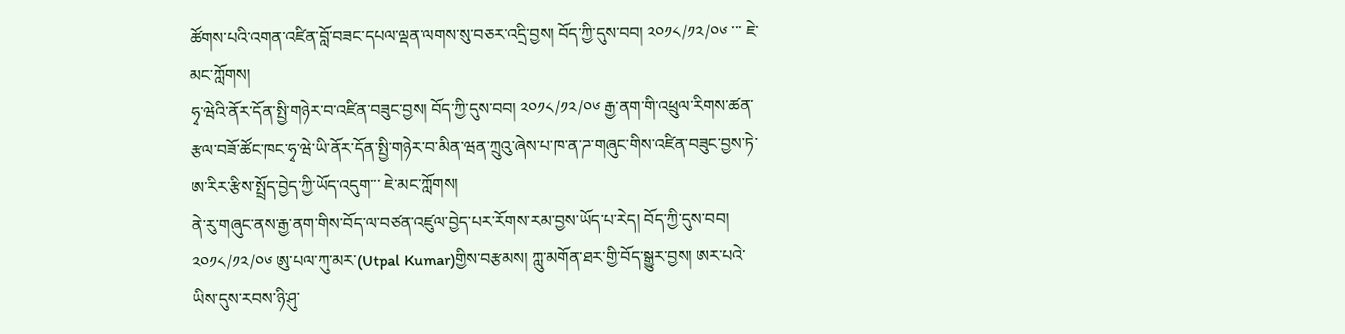ཚོགས་པའི་འགན་འཛིན་བློ་བཟང་དཔལ་ལྡན་ལགས་སུ་བཅར་འདྲི་བྱས། བོད་ཀྱི་དུས་བབ། ༢༠༡༨/༡༢/༠༦ ་་་ ཇེ་མང་ཀློགས།
ཧྭ་ཝེའི་ནོར་དོན་སྤྱི་གཉེར་བ་འཛིན་བཟུང་བྱས། བོད་ཀྱི་དུས་བབ། ༢༠༡༨/༡༢/༠༦ རྒྱ་ནག་གི་འཕྲུལ་རིགས་ཚན་རྩལ་བཟོ་ཚོང་ཁང་ཧྭ་ཝེ་ཡི་ནོར་དོན་སྤྱི་གཉེར་བ་མིན་ཝན་ཀྲུའུ་ཞེས་པ་ཁ་ན་ཌ་གཞུང་གིས་འཛིན་བཟུང་བྱས་ཏེ་ཨ་རིར་རྩིས་སྤྲོད་བྱེད་ཀྱི་ཡོད་འདུག་་་ ཇེ་མང་ཀློགས།
ནེ་རུ་གཞུང་ནས་རྒྱ་ནག་གིས་བོད་ལ་བཙན་འཛུལ་བྱེད་པར་རོགས་རམ་བྱས་ཡོད་པ་རེད། བོད་ཀྱི་དུས་བབ། ༢༠༡༨/༡༢/༠༦ ཨུ་པལ་ཀུ་མར་(Utpal Kumar)གྱིས་བརྩམས། ཀླུ་མགོན་ཐར་གྱི་བོད་སྒྱུར་བྱས། ཨར་པའེ་ཡིས་དུས་རབས་ཉི་ཤུ་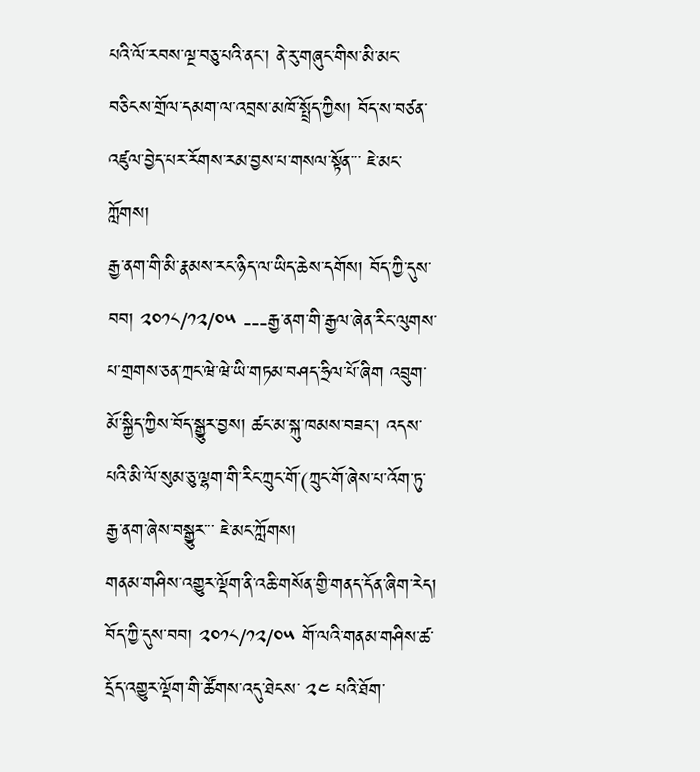པའི་ལོ་རབས་ལྔ་བཅུ་པའི་ནང་། ནེ་རུ་གཞུང་གིས་མི་མང་བཅིངས་གྲོལ་དམག་ལ་འབྲས་མཁོ་སྤྲོད་ཀྱིས། བོད་ས་བཙན་འཛུལ་བྱེད་པར་རོགས་རམ་བྱས་པ་གསལ་སྟོན་་་ ཇེ་མང་ཀློགས།
རྒྱ་ནག་གི་མི་རྣམས་རང་ཉིད་ལ་ཡིད་ཆེས་དགོས། བོད་ཀྱི་དུས་བབ། ༢༠༡༨/༡༢/༠༥ ---རྒྱ་ནག་གི་རྒྱལ་ཞེན་རིང་ལུགས་པ་གྲགས་ཅན་ཀྲང་ཝེ་ཝེ་ཡི་གཏམ་བཤད་ཧྲིལ་པོ་ཞིག འབྲུག་མོ་སྐྱིད་ཀྱིས་བོད་སྒྱུར་བྱས། ཚང་མ་སྐུ་ཁམས་བཟང་། འདས་པའི་མི་ལོ་སུམ་ཅུ་ལྷག་གི་རིང་ཀྲུང་གོ་(ཀྲུང་གོ་ཞེས་པ་འོག་ཏུ་རྒྱ་ནག་ཞེས་བསྒྱུར་་་ ཇེ་མང་ཀློགས།
གནམ་གཤིས་འགྱུར་ལྡོག་ནི་འཆི་གསོན་གྱི་གནད་དོན་ཞིག་རེད། བོད་ཀྱི་དུས་བབ། ༢༠༡༨/༡༢/༠༥ གོ་ལའི་གནམ་གཤིས་ཚ་དྲོད་འགྱུར་ལྡོག་གི་ཚོགས་འདུ་ཐེངས་ ༢༤ པའི་ཐོག་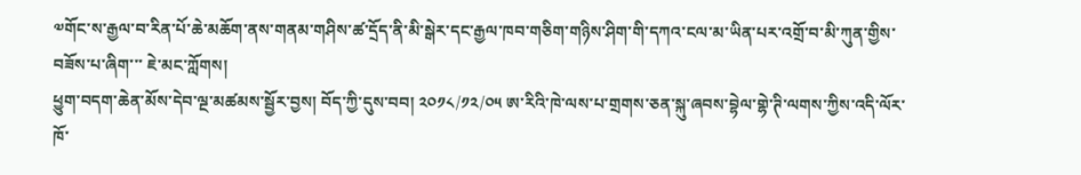༧གོང་ས་རྒྱལ་བ་རིན་པོ་ཆེ་མཆོག་ནས་གནམ་གཤིས་ཚ་དྲོད་ནི་མི་སྒེར་དང་རྒྱལ་ཁབ་གཅིག་གཉིས་ཤིག་གི་དཀའ་ངལ་མ་ཡིན་པར་འགྲོ་བ་མི་ཀུན་གྱིས་བཟོས་པ་ཞིག་་་ ཇེ་མང་ཀློགས།
ཕྱུག་བདག་ཆེན་མོས་དེབ་ལྔ་མཚམས་སྦྱོར་བྱས། བོད་ཀྱི་དུས་བབ། ༢༠༡༨/༡༢/༠༥ ཨ་རིའི་ཁེ་ལས་པ་གྲགས་ཅན་སྐུ་ཞབས་བྷེལ་གྷེ་ཊི་ལགས་ཀྱིས་འདི་ལོར་ཁོ་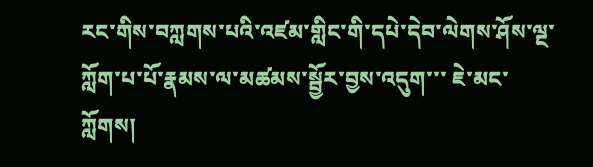རང་གིས་བཀླགས་པའི་འཛམ་གླིང་གི་དཔེ་དེབ་ལེགས་ཤོས་ལྔ་ཀློག་པ་པོ་རྣམས་ལ་མཚམས་སྦྱོར་བྱས་འདུག་་་ ཇེ་མང་ཀློགས།